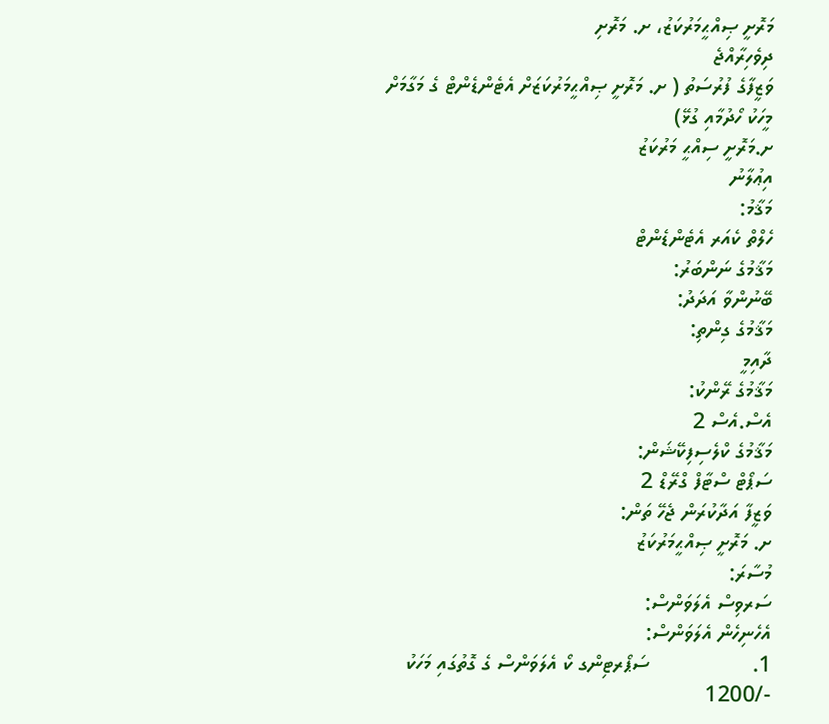މަރޮށީ ޞިއްޙީމަރުކަޒު، ށ. މަރޮށި
ދިވެހިރާއްޖެ
ވަޒީފާގެ ފުރުސަތު ( ށ. މަރޮށީ ޞިއްޙީމަރުކަޒަށް އެޓެންޑެންޓް ގެ މަގާމަށް މީހަކު ހޯދުމާއި ގުޅޭ)
ށ.މަރޮށީ ސިއްޙީ މަރުކަޒު
އިޢުލާނު
މަޤާމު:
ހެލްތް ކެއަރ އެޓެންޑެންޓް
މަޤާމުގެ ނަންބަރު:
ބޭނުންވާ އަދަދު:
މަޤާމުގެ ގިންތި:
ދާއިމީ
މަޤާމުގެ ރޭންކު:
އެސް.އެސް 2
މަޤާމުގެ ކްލެސިފިކޭޝަން:
ސަޕޯޓް ސްޓާފް ގްރޭޑް 2
ވަޒީފާ އަދާކުރަން ޖެހޭ ތަން:
ށ. މަރޮށީ ޞިއްޙީމަރުކަޒު
މުސާރަ:
ސަރވިސް އެލަވަންސް:
އެހެނިހެން އެލަވަންސް:
1.                  ސަޕޯރޓިންގ ކޯ އެލަވަންސް ގެ ގޮތުގައި މަހަކު -/1200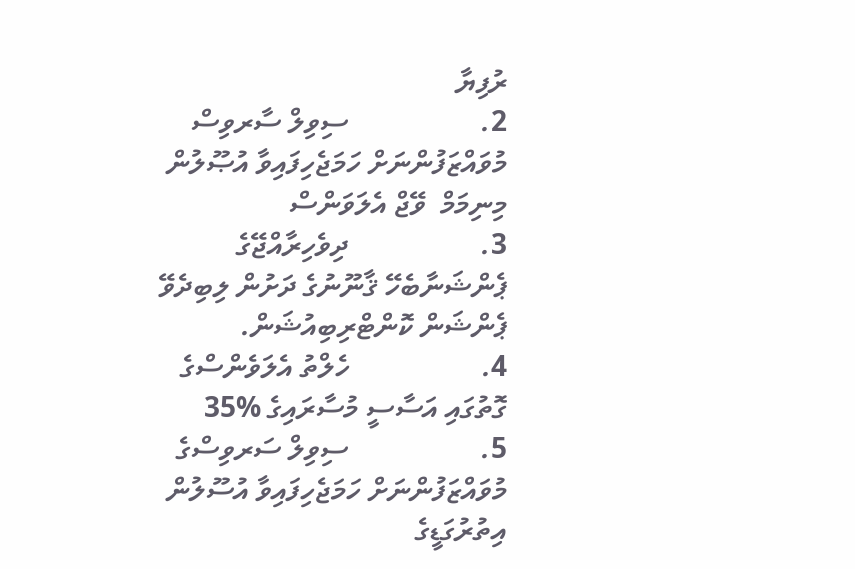ރުފިޔާ
2.                  ސިވިލް ސާރވިސް މުވައްޒަފުންނަށް ހަމަޖެހިފައިވާ އުޞޫލުން މިނިމަމް  ވޭޖް އެލަވަންސް
3.                  ދިވެހިރާއްޖޭގެ ޕެންޝަނާބެހޭ ޤާނޫނުގެ ދަށުން ލިބިދެވޭ ޕެންޝަން ކޮންޓްރިބިއުޝަން.
4.                  ހެލްތު އެލަވެންސްގެ ގޮތުގައި އަސާސީ މުސާރައިގެ %35
5.                  ސިވިލް ސަރވިސްގެ މުވައްޒަފުންނަށް ހަމަޖެހިފައިވާ އުސޫލުން އިތުރުގަޑީގެ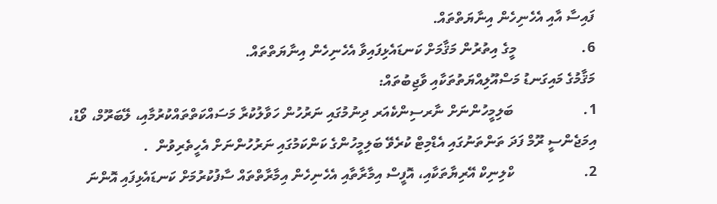ފައިސާ އާއި އެހެނިހެން އިނާޔަތްތައް.
6.                  މީގެ އިތުރުން މަޤާމަށް ކަނޑައެޅިފައިވާ އެހެނިހެން އިނާޔަތްތައް.
މަޤާމުގެ މައިގަނޑު މަސްއޫލިއްޔަތުތަކާއި ވާޖިބުތައް:
1.                   ބަލިމީހުންނަށް ނާރސިންކެއަރ ދިނުމުގައި ނަރުހުން ހަވާލުކުރާ މަސައްކަތްތައްކުރުމާއި، ލޭބަރޫމް، ވޯޑު، އިމަޖެންސީ ރޫމް ފަދަ ތަންތަނުގައި އެޑްމިޓް ކުރެވޭ ބަލިމީހުންގެ ކަންކަމުގައި ނަރުހުންނަށް އެހީތެރިވުން  .
2.                   ކްލިނިކް އޭރިޔާތަކާއި، އޮފީސް އިމާރާތާއި އެހެނިހެން އިމާރާތްތައް ސާފުކުރުމަށް ކަނޑައެޅިފައި އޮންނަ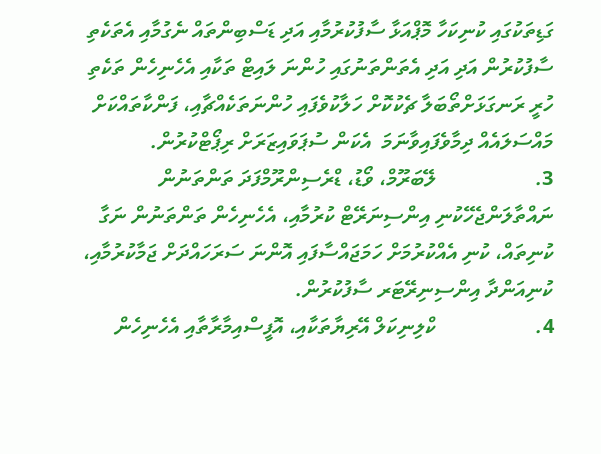ގަޑިތަކުގައި ކުނިކަހާ މޮޕްއަޅާ ސާފުކުރުމާއި އަދި ޑަސްބިންތައް ނެގުމާއި އެތަކެތި ސާފުކުރުން އަދި އަދި އެތަންތަނުގައި ހުންނަ ލައިޓް ތަކާއި އެހެނިހެން ތަކެތި ހުރީ ރަނގަޅަށްތޯބަލާ ޗެކުކޮށް ހަލާކުވެފައި ހުންނަތަކެއްޗާއި، ފަންކާތައްކަށް މައްސަލައެއް ދިމާވެފައިވާނަމަ  އެކަން ސުޕަވައިޒަރަށް ރިޕޯޓްކުރުން.
3.                   ލޭބަރޫމް، ވޯޑު، ޑްރެސިންރޫމްފަދަ ތަންތަނުން ނައްތާލަންޖެހޭކުނި އިންސިނަރޭޓް ކުރުމާއި، އެހެނިހެން ތަންތަނުން ނަގާ ކުނިތައް، ކުނި އެއްކުރުމަށް ހަމަޖައްސާފައި އޮންނަ ސަރަހައްދަށް ޖަމާކުރުމާއި، ކުނިއަންދާ އިންސިނިރޭޓަރ ސާފުކުރުން.
4.                   ކްލިނިކަލް އޭރިޔާތަކާއި، އޮފީސްއިމާރާތާއި އެހެނިހެން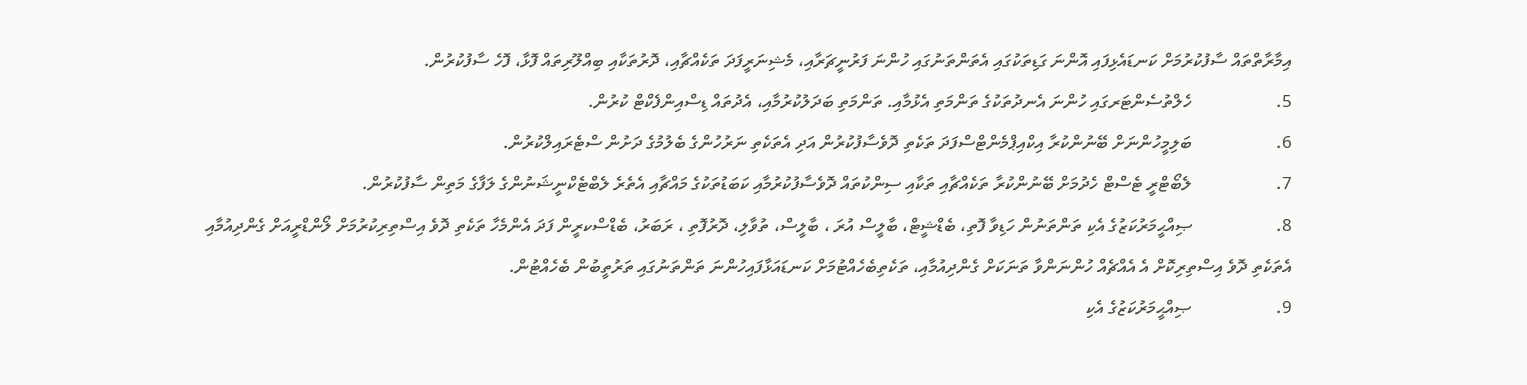އިމާރާތްތައް ސާފުކުރުމަށް ކަނޑައެޅިފައި އޮންނަ ގަޑިތަކުގައި އެތަންތަނުގައި ހުންނަ ފަރުނީޗަރާއި، މެޝިނަރީފަދަ ތަކެއްޗާއި، ދޮރުތަކާއި ބިއްލޫރިތައް ފޮޅާ، ފޮހެ ސާފުކުރުން.
5.                   ހެލްތުސެންޓަރގައި ހުންނަ އެނދުތަކުގެ ތަންމަތި އެޅުމާއި. ތަންމަތި ބަދަލުކުރުމާއި، އެދުތައް ޑިސްއިންފެކްޓް ކުރުން.
6.                   ބަލިމީހުންނަށް ބޭނުންކުރާ އިކްއިޕްމެންޓްސްފަދަ ތަކެތި ދޮވެސާފުކުރުން އަދި އެތަކެތި ނަރުހުންގެ ބެލުމުގެ ދަށުން ސްޓެރައިލްކުރުން.
7.                   ލެބޯޓްރީ ޓެސްޓް ހެދުމަށް ބޭނުންކުރާ ތަކެއްޗާއި ތަކާއި ސިންކުތައް ދޮވެސާފުކުރުމާއި ކަބަޑުތަކުގެ މައްޗާއި އެތެރެ ލެބްޓެކްނީޝަނުންގެ ލަފާގެ މަތިން ސާފުކުރުން.
8.                   ޞިއްޙީމަރުކަޒުގެ އެކި ތަންތަނުން ހަޑިވާ ފޮތި، ބެޑްޝީޓް، ބާލީސް އުރަ ، ބާލީސް، ތުވާލި، ދޮރުފޮތި ، ރަބަރު، ބެޑްސްކރީން ފަދަ އެންމެހާ ތަކެތި ދޮވެ އިސްތިރިކުރުމަށް ލޯންޑްރީއަށް ގެންދިއުމާއި އެތަކެތި ދޮވެ އިސްތިރިކޮށް އެ އެއްޗެއް ހުންނަންވާ ތަނަކަށް ގެންދިއުމާއި، ތަކެތިބެހެއްޓުމަށް ކަނޑައަޅާފައިހުންނަ ތަންތަނުގައި ތަރުތީބުން ބެހެއްޓުން.
9.                   ޞިއްޙީމަރުކަޒުގެ އެކި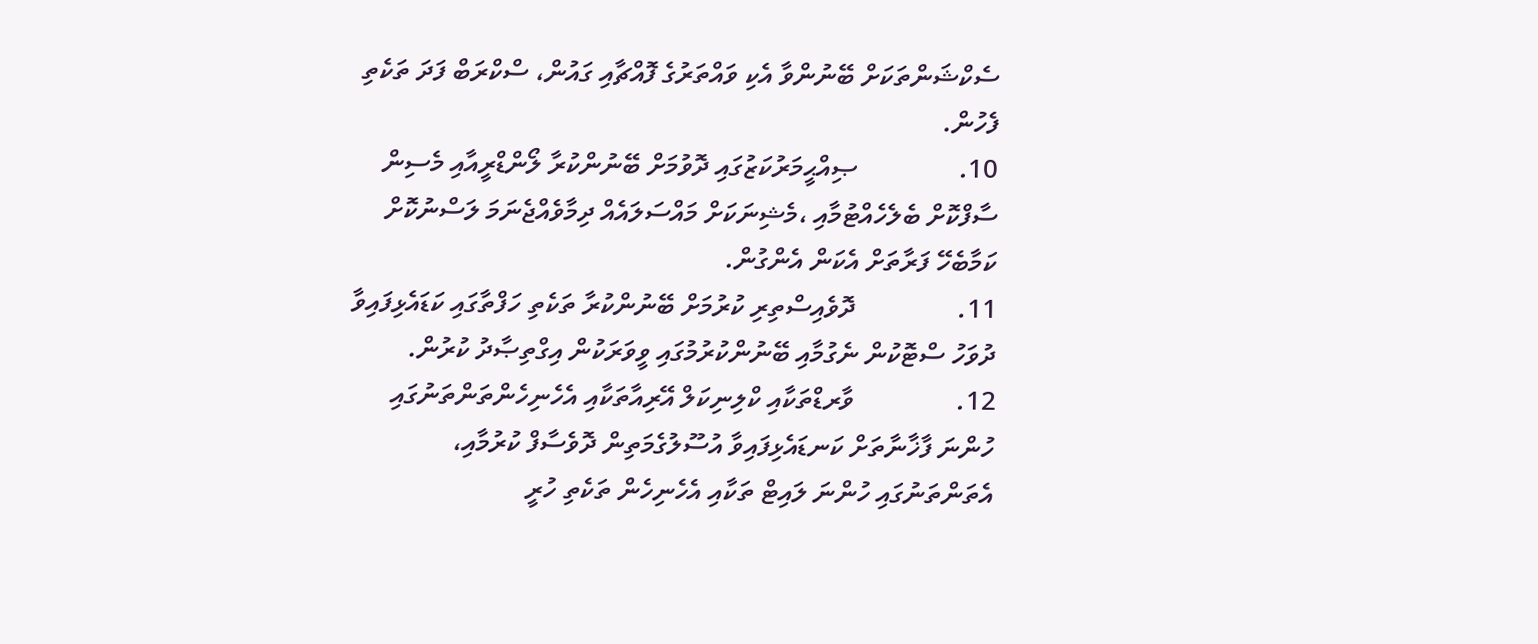ސެކްޝަންތަކަށް ބޭނުންވާ އެކި ވައްތަރުގެ ފޮއްޗާއި ގައުން، ސްކްރަބް ފަދަ ތަކެތި ފެހުން.
10.               ޞިއްޙީމަރުކަޒުގައި ދޮވުމަށް ބޭނުންކުރާ ލޯންޑްރީއާއި މެސިން ސާފްކޮށް ބެލެހެއްޓުމާއި ،މެޝިނަކަށް މައްސަލައެއް ދިމާވެއްޖެނަމަ ލަސްނުކޮށް ކަމާބެހޭ ފަރާތަށް އެކަން އެންގުން.
11.               ދޮވެއިސްތިރި ކުރުމަށް ބޭނުންކުރާ ތަކެތި ހަފްތާގައި ކަޑައެޅިފައިވާ ދުވަހު ސްޓޮކުން ނެގުމާއި ބޭނުންކުރުމުގައި ވީވަރަކުން އިގްތިޞާދު ކުރުން.
12.               ވާރޑްތަކާއި ކްލިނިކަލް އޭރިއާތަކާއި އެހެނިހެންތަންތަނުގައި ހުންނަ ފާޚާނާތަށް ކަނޑައެޅިފައިވާ އުސޫލުގެމަތިން ދޮވެސާފް ކުރުމާއި، އެތަންތަނުގައި ހުންނަ ލައިޓް ތަކާއި އެހެނިހެން ތަކެތި ހުރީ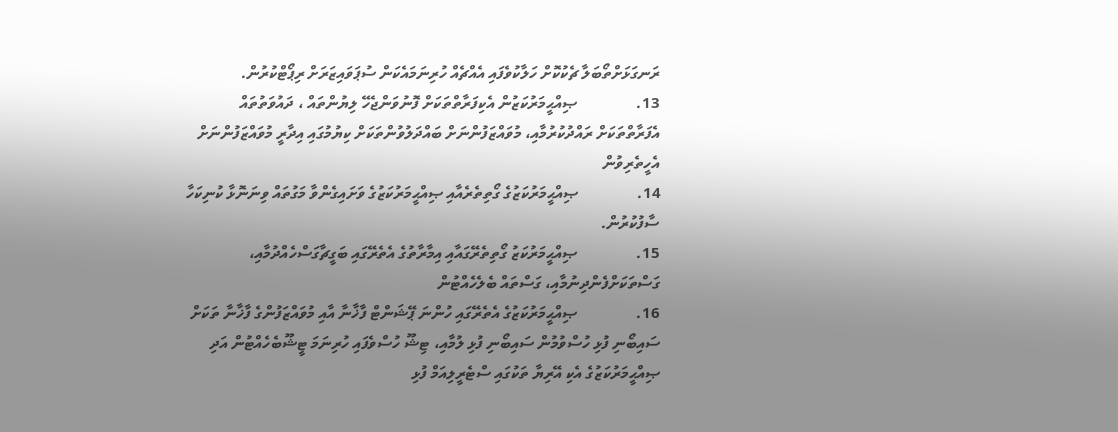ރަނގަޅަށްތޯބަލާ ޗެކުކޮށް ހަލާކުވެފައި އެއްޗެއް ހުރިނަމައެކަން ސުޕަވައިޒަރަށް ރިޕޯޓްކުރުން.
13.               ޞިއްޙީމަރުކަޒުން އެކިފަރާތްތަކަށް ފޮނުވަންޖެހޭ ލިޔުންތައް ، ދައުވަތުތައް އެފަރާތްތަކަށް ރައްދުކުރުމާއި، މުވައްޒަފުންނަށް ބައްދަލުވުންތަކަށް ކިޔުމުގައި އިދާރީ މުވައްޒަފުންނަށް އެހީތެރިވުން
14.               ޞިއްޙީމަރުކަޒުގެ ގޯތިތެރެއާއި ޞިއްޙީމަރުކަޒުގެ ވަށައިގެންވާ މަގުތައް ވިނަނޮޅާ ކުނިކަހާ ސާފުކުރުން.
15.               ޞިއްޙީމަރުކަޒު ގޯތިތެރޭގައާއި އިމާރާތުގެ އެތެރޭގައި ބަގީޗާގަސްހެއްދުމާއި، ގަސްތަކަށްފެންދިނުމާއި، ގަސްތައް ބެލެހެއްޓުން
16.               ޞިއްޙީމަރުކަޒުގެ އެތެރޭގައި ހުންނަ ޕޭޝަންޓް ފާޚާނާ އާއި މުވައްޒަފުންގެ ފާޚާނާ ތަކަށް ސައިބޯނި ފުޅި ހުސްވުމުން ސައިބޯނި ފުޅި ލުމާއި، ޓިޝޫ ހުސްވެފައި ހުރިނަމަ ޓީޝޫބެހެއްޓުން އަދި ޞިއްޙީމަރުކަޒުގެ އެކި އޭރިޔާ ތަކުގައި ސްޓެރީލިއަމް ފުޅި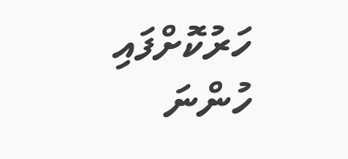ހަރުކޮށްފައި ހުންނަ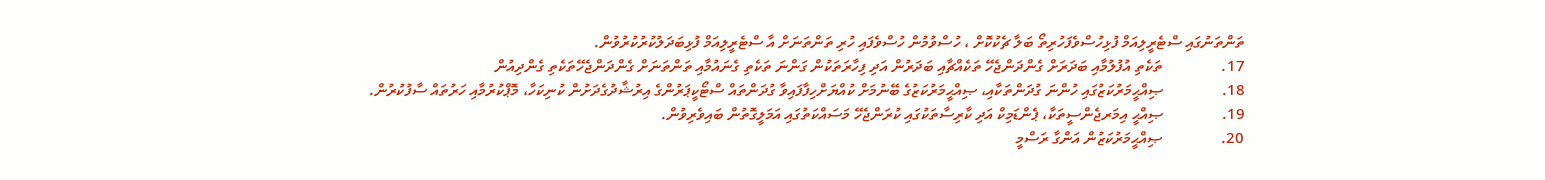ތަންތަނުގައި ސްޓެރީލިއަމް ފުޅިހުސްވެފަހުރިތޯ ބަލާ ޗެކުކޮށް ، ހުސްވުމުން ހުސްވެފައި ހުރި ތަންތަނަށް އާ ސްޓެރީލިއަމް ފުޅިބަދަލުކުރުކުރުވުން.
17.               ތަކެތި އުފުލުމާއި ބަދަރަށް ގެންދަންޖެހޭ ތަކެއްޗާއި ބަދަރުން އަދި ފިހާރަތަކުން ގަންނަ ތަކެތި ގެނައުމާއި ތަންތަނަށް ގެންދަންޖެހޭތަކެތި ގެންދިއުން
18.               ޞިއްޙީމަރުކަޒުގައި ހުންނަ ގުދަންތަކާއި، ޞިއްޙީމަރުކަޒުގެ ބޭނުމަށް ކުއްޔަށްހިފާފައިވާ ގުދަންތައް ސްޓޯކީޕަރުންގެ އިރުޝާދުގެދަށުން ކުނިކަހާ، މޮޕްކުރުމާއި ހަރުތައް ސާފުކުރުން.
19.               ޞިއްޙީ އިމަރޖެންސީތަކާ، ޕެންޑަމިކް އަދި ކާރިސާތަކުގައި ކުރަންޖެހޭ މަސައްކަތުގައި އަމަލީގޮތުން ބައިވެރިވުން.
20.               ޞިއްޙީމަރުކަޒުން އަންގާ ރަސްމީ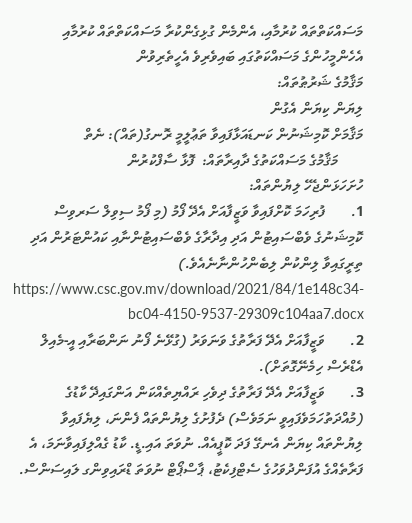މަސައްކަތްތައް ކުރުމާއި، އެންމެން ގުޅިގެންކުރާ މަސައްކަތްތައް ކުރުމާއި އެހެންމީހުންގެ މަސައްކަތުގައި ބައިވެރިވެ އެހީތެރިވުން
މަޤާމުގެ ޝަރުޠުތައް:
ލިޔަން ކިޔަން އެގުން
މަޤާމަށް ކޮމިޝަނުން ކަނޑައަޅާފައިވާ ތަޢުލީމީ ރޮނގު(ތައް): ނެތް
       މަޤާމުގެ މަސައްކަތުގެ ދާއިރާތައް:  ފޮޅާ ސާފްކުރުން
ހުށަހަޅަންޖެހޭ ލިޔުންތައް:
1.       ފުރިހަމަ ކޮށްފައިވާ ވަޒީފާއަށް އެދޭ ފޯމު (މި ފޯމު ސިވިލް ސަރވިސް ކޮމިޝަނުގެ ވެބްސައިޓުން އަދި އިދާރާގެ ވެބްސައިޓުންނާއި ކައުންޓަރުން އަދި ތިރީގައިވާ ލިންކުން ލިބެންހުންނާނެއެވެ.) https://www.csc.gov.mv/download/2021/84/1e148c34-bc04-4150-9537-29309c104aa7.docx
2.       ވަޒީފާއަށް އެދޭ ފަރާތުގެ ވަނަވަރު (ގުޅޭނެ ފޯނު ނަންބަރާއި އީ-މެއިލް އެޑްރެސް ހިމެނޭގޮތަށް).
3.       ވަޒީފާއަށް އެދޭ ފަރާތުގެ ދިވެހި ރައްޔިތެއްކަން އަންގައިދޭ ކާޑުގެ (މުއްދަތުހަމަވެފައިވީ ނަމަވެސް) ދެފުށުގެ ލިޔުންތައް ފެންނަ، ލިޔެފައިވާ ލިޔުންތައް ކިޔަން އެނގޭ ފަދަ ކޮޕީއެއް. ނުވަތަ އައި.ޑީ. ކާޑު ގެއްލިފައިވާނަމަ، އެ ފަރާތެއްގެ އުފަންދުވަހުގެ ސެޓްފިކެޓު، ޕާސްޕޯޓް ނުވަތަ ޑްރައިވިންގ ލައިސަންސް.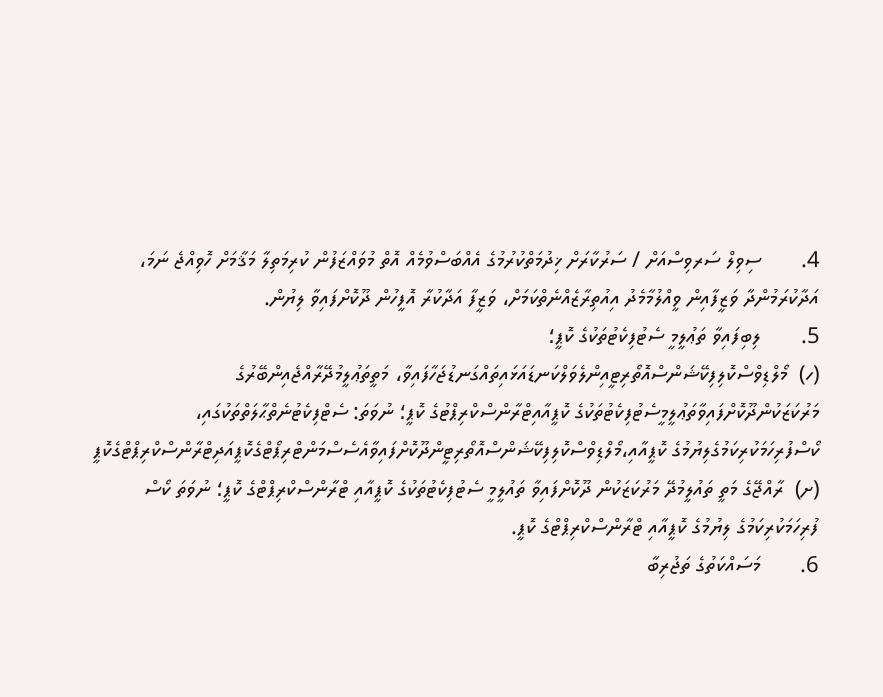4.       ސިވިލް ސަރވިސްއަށް / ސަރުކާރަށް ޚިދުމަތްކުރުމުގެ އެއްބަސްވުމެއް އޮތް މުވައްޒަފުން ކުރިމަތިލާ މަޤާމަށް ހޮވިއްޖެ ނަމަ، އަދާކުރަމުންދާ ވަޒީފާއިން ވީއްލުމާމެދު އިއުތިރާޒެއްނެތްކަމަށް، ވަޒީފާ އަދާކުރާ އޮފީހުން ދޫކޮށްފައިވާ ލިޔުން.
5.       ލިބިފައިވާ ތަޢުލީމީ ސެޓުފިކެޓުތަކުގެ ކޮޕީ؛
(ހ)  މޯލްޑިވްސްކޮލިފިކޭޝަންސްއޮތޯރިޓީއިންލެވަލްކަނޑައަޅައިތައްގަނޑުޖަހާފައިވާ، މަތީތަޢުލީމުދޭރާއްޖެއިންބޭރުގެ މަރުކަޒަކުންދޫކޮށްފައިވާތަޢުލީމީސެޓުފިކެޓުތަކުގެ ކޮޕީއާއިޓްރާންސްކްރިޕްޓުގެ ކޮޕީ؛ ނުވަތަ: ސެޓްފިކެޓުނެތްޙާލަތްތަކުގައި، ކޯސްފުރިހަމަކުރިކަމުގެލިޔުމުގެ ކޮޕީއާއި،މޯލްޑިވްސްކޮލިފިކޭޝަންސްއޮތޯރިޓީންދޫކޮށްފައިވާއެސެސްމަންޓްރިޕޯޓްގެކޮޕީއަދިޓްރާންސްކްރިޕްޓްގެކޮޕީ
(ށ)  ރާއްޖޭގެ މަތީ ތައުލީމުދޭ މަރުކަޒަކުން ދޫކޮށްފައިވާ ތައުލީމީ ސެޓުފިކެޓުތަކުގެ ކޮޕީއާއި ޓްރާންސްކްރިޕްޓްގެ ކޮޕީ؛ ނުވަތަ ކޯސް ފުރިހަމަކުރިކަމުގެ ލިޔުމުގެ ކޮޕީއާއި ޓްރާންސްކްރިޕްޓްގެ ކޮޕީ.
6.       މަސައްކަތުގެ ތަޖުރިބާ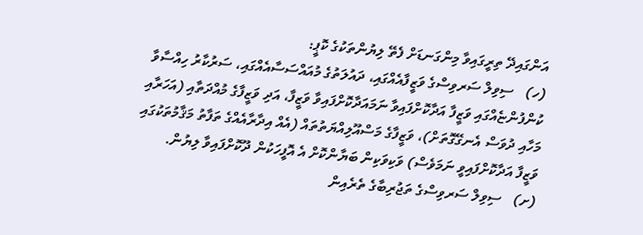އަންގައިދޭ ތިރީގައިވާ މިންގަނޑަށް ފެތޭ ލިޔުންތަކުގެ ކޮޕީ:
(ހ)   ސިވިލް ސަރވިސްގެ ވަޒީފާއެއްގައި، ދައުލަތުގެ މުއައްސަސާއެއްގައި، ސަރުކާރު ހިއްސާވާ ކުންފުންޏެއްގައި ވަޒީފާ އަދާކޮށްފައިވާ ނަމައަދާކޮށްފައިވާ ވަޒީފާ، އަދި ވަޒީފާގެ މުއްދަތާއި (އަހަރާއި މަހާއި ދުވަސް އެނގޭގޮތަށް)، ވަޒީފާގެ މަސްއޫލިއްޔަތުތައް (އެއް އިދާރާއެއްގެ ތަފާތު މަޤާމުތަކުގައި ވަޒީފާ އަދާކޮށްފައިވީ ނަމަވެސް) ވަކިވަކިން ބަޔާންކޮށް އެ އޮފީހަކުން ދޫކޮށްފައިވާ ލިޔުން.
(ށ)   ސިވިލް ސަރވިސްގެ ތަޖުރިބާގެ ތެރެއިން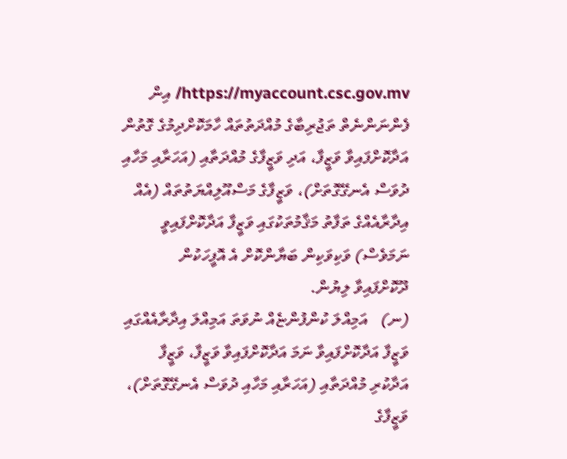https://myaccount.csc.gov.mv/ އިން ފެންނަންނެތް ތަޖުރިބާގެ މުއްދަތުތައް ހާމަކޮށްދިމުގެ ގޮތުން އަދާކޮށްފައިވާ ވަޒީފާ، އަދި ވަޒީފާގެ މުއްދަތާއި (އަހަރާއި މަހާއި ދުވަސް އެނގޭގޮތަށް)، ވަޒީފާގެ މަސްއޫލިއްޔަތުތައް (އެއް އިދާރާއެއްގެ ތަފާތު މަޤާމުތަކުގައި ވަޒީފާ އަދާކޮށްފައިވީ ނަމަވެސް) ވަކިވަކިން ބަޔާންކޮށް އެ އޮފީހަކުން ދޫކޮށްފައިވާ ލިޔުން.
(ނ)   އަމިއްލަ ކުންފުންޏެއް ނުވަތަ އަމިއްލަ އިދާރާއެއްގައި ވަޒީފާ އަދާކޮށްފައިވާ ނަމަ އަދާކޮށްފައިވާ ވަޒީފާ، ވަޒީފާ އަދާކުރި މުއްދަތާއި (އަހަރާއި މަހާއި ދުވަސް އެނގޭގޮތަށް)، ވަޒީފާގެ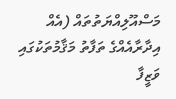މަސްއޫލިއްޔަތުތައް (އެއް އިދާރާއެއްގެ ތަފާތު މަޤާމުތަކުގައި ވަޒީފާ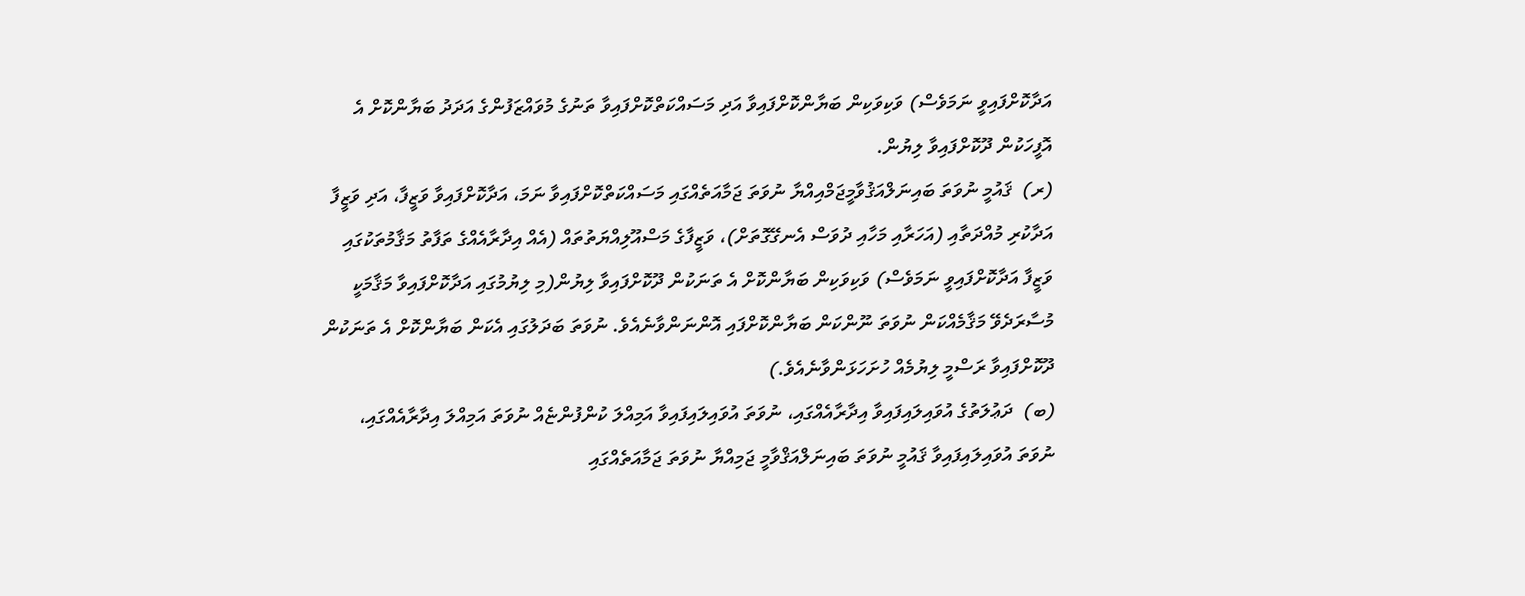އަދާކޮށްފައިވީ ނަމަވެސް) ވަކިވަކިން ބަޔާންކޮށްފައިވާ އަދި މަސައްކަތްކޮށްފައިވާ ތަނުގެ މުވައްޒަފުންގެ އަދަދު ބަޔާންކޮށް އެ އޮފީހަކުން ދޫކޮށްފައިވާ ލިޔުން.
(ރ)  ޤައުމީ ނުވަތަ ބައިނަލްއަޤުވާމީޖަމްއިއްޔާ ނުވަތަ ޖަމާއަތެއްގައި މަސައްކަތްކޮށްފައިވާ ނަމަ، އަދާކޮށްފައިވާ ވަޒީފާ، އަދި ވަޒީފާ އަދާކުރި މުއްދަތާއި (އަހަރާއި މަހާއި ދުވަސް އެނގޭގޮތަށް)، ވަޒީފާގެ މަސްއޫލިއްޔަތުތައް (އެއް އިދާރާއެއްގެ ތަފާތު މަޤާމުތަކުގައި ވަޒީފާ އަދާކޮށްފައިވީ ނަމަވެސް) ވަކިވަކިން ބަޔާންކޮށް އެ ތަނަކުން ދޫކޮށްފައިވާ ލިޔުން(މި ލިޔުމުގައި އަދާކޮށްފައިވާ މަޤާމަކީ މުސާރަދެވޭ މަޤާމެއްކަން ނުވަތަ ނޫންކަން ބަޔާންކޮށްފައި އޮންނަންވާނެއެވެ. ނުވަތަ ބަދަލުގައި އެކަން ބަޔާންކޮށް އެ ތަނަކުން ދޫކޮށްފައިވާ ރަސްމީ ލިޔުމެއް ހުށަހަޅަންވާނެއެވެ.)
(ބ)  ދަޢުލަތުގެ އުވައިލައިފައިވާ އިދާރާއެއްގައި، ނުވަތަ އުވައިލައިފައިވާ އަމިއްލަ ކުންފުންޏެއް ނުވަތަ އަމިއްލަ އިދާރާއެއްގައި، ނުވަތަ އުވައިލައިފައިވާ ޤައުމީ ނުވަތަ ބައިނަލްއަޤްވާމީ ޖަމިއްޔާ ނުވަތަ ޖަމާއަތެއްގައި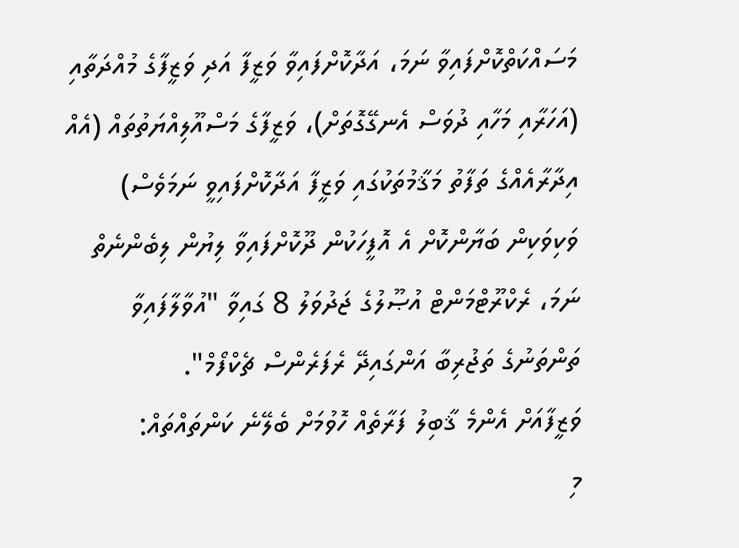މަސައްކަތްކޮށްފައިވާ ނަމަ، އަދާކޮށްފައިވާ ވަޒީފާ އަދި ވަޒީފާގެ މުއްދަތާއި (އަހަރާއި މަހާއި ދުވަސް އެނގޭގޮތަށް)، ވަޒީފާގެ މަސްއޫލިއްޔަތުތައް (އެއް އިދާރާއެއްގެ ތަފާތު މަޤާމުތަކުގައި ވަޒީފާ އަދާކޮށްފައިވީ ނަމަވެސް) ވަކިވަކިން ބަޔާންކޮށް އެ އޮފީހަކުން ދޫކޮށްފައިވާ ލިޔުން ލިބެންނެތް ނަމަ، ރެކްރޫޓްމަންޓް އުޞޫލުގެ ޖަދުވަލު 8 ގައިވާ "އުވާލާފައިވާ ތަންތަނުގެ ތަޖުރިބާ އަންގައިދޭ ރެފަރެންސް ޗެކްފޯމް".
ވަޒީފާއަށް އެންމެ ޤާބިލު ފަރާތެއް ހޮވުމަށް ބެލޭނެ ކަންތައްތައް:
މި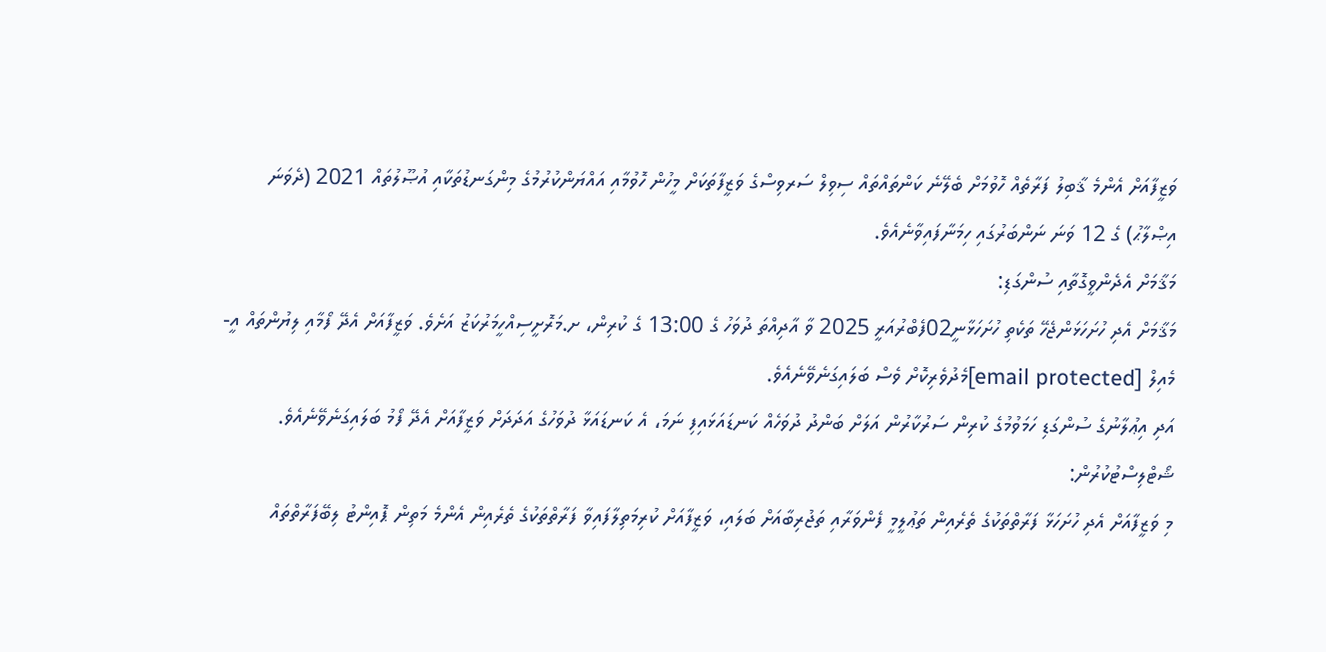ވަޒީފާއަށް އެންމެ ޤާބިލު ފަރާތެއް ހޮވުމަށް ބެލޭނެ ކަންތައްތައް ސިވިލް ސަރވިސްގެ ވަޒީފާތަކަށް މީހުން ހޮވުމާއި އައްޔަންކުރުމުގެ މިންގަނޑުތަކާއި އުޞޫލުތައް 2021 (ދެވަނަ އިޞްލާޙު) ގެ 12 ވަނަ ނަންބަރުގައި ހިމަނާފައިވާނެއެވެ.
މަޤާމަށް އެދެންވީގޮތާއި ސުންގަޑި:
މަޤާމަށް އެދި ހުށަހަޅަންޖެހޭ ތަކެތި ހުށަހަޅާނީ02ފެބްރުއަރީ 2025 ވާ އާދިއްތަ ދުވަހު ގެ 13:00 ގެ ކުރިން، ށ.މަރޮށީސިއްހީމަރުކަޒު އަށެވެ. ވަޒީފާއަށް އެދޭ ފޯމާއި ލިޔުންތައް އީ-މެއިލް [email protected]މެދުވެރިކޮށް ވެސް ބަލައިގަނެވޭނެއެވެ.
އަދި އިޢުލާނުގެ ސުންގަޑި ހަމަވުމުގެ ކުރިން ސަރުކާރުން އަލަށް ބަންދު ދުވަހެއް ކަނޑައަޅައިފި ނަމަ، އެ ކަނޑައަޅާ ދުވަހުގެ އަދަދަށް ވަޒީފާއަށް އެދޭ ފޯމު ބަލައިގަނެވޭނެއެވެ.
ޝޯޓްލިސްޓުކުރުން:
މި ވަޒީފާއަށް އެދި ހުށަހަޅާ ފަރާތްތަކުގެ ތެރެއިން ތަޢުލީމީ ފެންވަރާއި ތަޖުރިބާއަށް ބަލައި، ވަޒީފާއަށް ކުރިމަތިލާފައިވާ ފަރާތްތަކުގެ ތެރެއިން އެންމެ މަތިން ޕޮއިންޓު ލިބޭފަރާތްތައް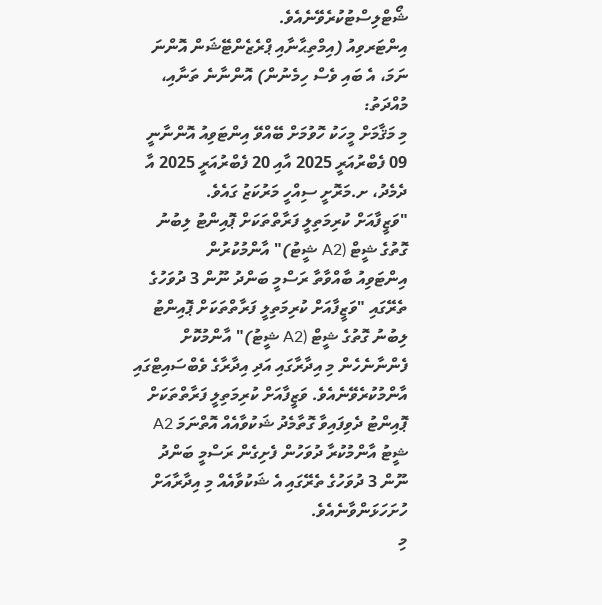ޝޯޓްލިސްޓުކުރެވޭނެއެވެ.
އިންޓަރވިއު (އިމްތިޙާނާއި ޕްރެޒެންޓޭޝަން އޮންނަ ނަމަ، އެ ބައި ވެސް ހިމެނުން) އޮންނާނެ ތަނާއި، މުއްދަތު:
މި މަޤާމަށް މީހަކު ހޮވުމަށް ބޭއްވޭ އިންޓަވިއު އޮންނާނީ  09 ފެބްރުއަރީ 2025 އާއި 20 ފެބްރުއަރީ 2025 އާ ދެމެދު، ށ.މަރޮށީ ސިއްހީ މަރުކަޒު ގައެވެ.
"ވަޒީފާއަށް ކުރިމަތިލީ ފަރާތްތަކަށް ޕޮއިންޓު ލިބުނު ގޮތުގެ ޝީޓް (A2 ޝީޓު)" އާންމުކުރުން
އިންޓަވިއު ބާއްވާތާ ރަސްމީ ބަންދު ނޫން 3 ދުވަހުގެ ތެރޭގައި "ވަޒީފާއަށް ކުރިމަތިލީ ފަރާތްތަކަށް ޕޮއިންޓު ލިބުނު ގޮތުގެ ޝީޓް (A2 ޝީޓު)" އާންމުކޮށް ފެންނާނެހެން މި އިދާރާގައި އަދި އިދާރާގެ ވެބްސައިޓްގައި އާންމުކުރެވޭނެއެވެ. ވަޒީފާއަށް ކުރިމަތިލީ ފަރާތްތަކަށް ޕޮއިންޓު ދެވިފައިވާ ގޮތާމެދު ޝަކުވާއެއް އޮތްނަމަ A2 ޝީޓު އާންމުކުރާ ދުވަހުން ފެށިގެން ރަސްމީ ބަންދު ނޫން 3 ދުވަހުގެ ތެރޭގައި އެ ޝަކުވާއެއް މި އިދާރާއަށް ހުށަހަޅަންވާނެއެވެ.
މި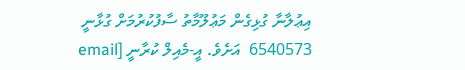އިޢުލާނާ ގުޅިގެން މަޢުލޫމާތު ސާފުކުރުމަށް ގުޅާނީ 6540573  އަށެވެ. އީ-މެއިލް ކުރާނީ [email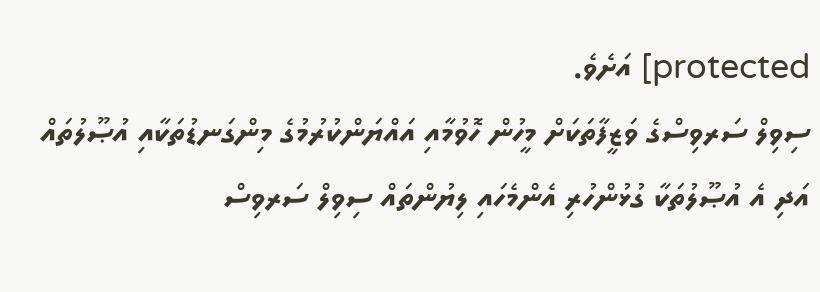protected] އަށެވެ.
ސިވިލް ސަރވިސްގެ ވަޒީފާތަކަށް މީހުން ހޮވުމާއި އައްޔަންކުރުމުގެ މިންގަނޑުތަކާއި އުޞޫލުތައް އަދި އެ އުޞޫލުތަކާ ގުޅުންހުރި އެންމެހައި ލިޔުންތައް ސިވިލް ސަރވިސް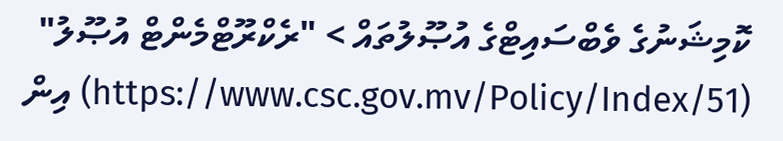ކޮމިޝަނުގެ ވެބްސައިޓްގެ އުޞޫލުތައް > "ރެކްރޫޓްމެންޓް އުޞޫލު" (https://www.csc.gov.mv/Policy/Index/51) އިން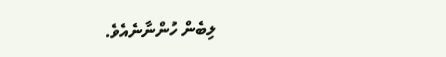ލިބެން ހުންނާނެއެވެ.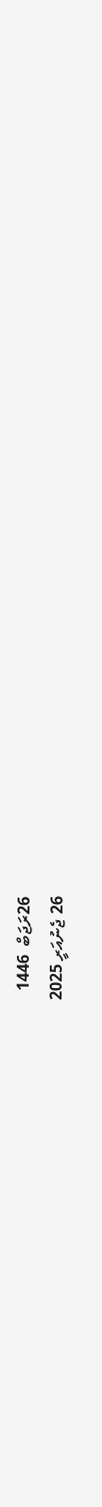26ރަޖަބް  1446
26 ޖެނުއަރީ 2025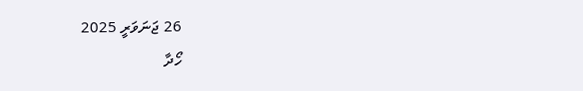26 ޖަނަވަރީ 2025
ހޯދާ